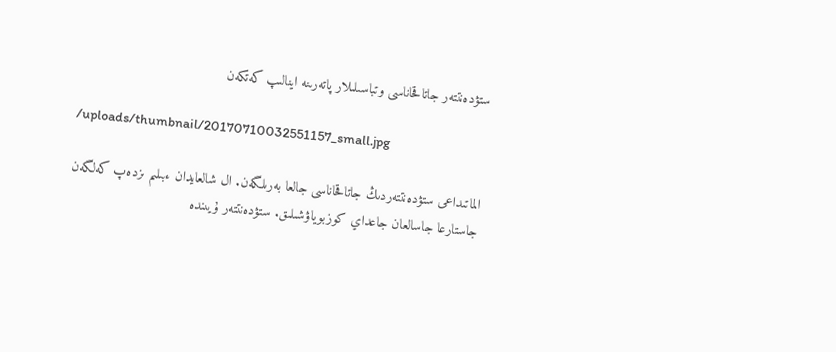ستۋدەنتتەر جاتاقحاناسى وتباسىلىلار پاتەرىنە اينالىپ كەتكەن

/uploads/thumbnail/20170710032551157_small.jpg

الماتىداعى ستۋدەنتتەردىڭ جاتاقحاناسى جالعا بەرىلگەن. ال شالعايدان ءبىلىم ىزدەپ كەلگەن جاستارعا جاسالعان جاعداي كوزبوياۋشىلىق. ستۋدەنتتەر ۇيىندە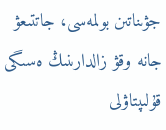جۋىناتىن بولمەسى، جاتتىعۋ جانە وقۋ زالدارىنىڭ ەسىگى قۇلىپتاۋلى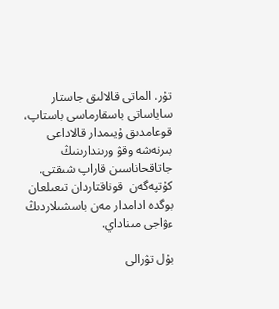تۇر. الماتى قالالىق جاستار ساياساتى باسقارماسى باستاپ، قوعامدىق ۇيىمدار قالاداعى بىرنەشە وقۋ ورىندارىنىڭ جاتاقحاناسىن قاراپ شىقتى. كۇتپەگەن  قوناقتاردان تىعىلعان بوگدە ادامدار مەن باسشىلاردىڭ ءۋاجى مىناداي.

بۇل تۋرالى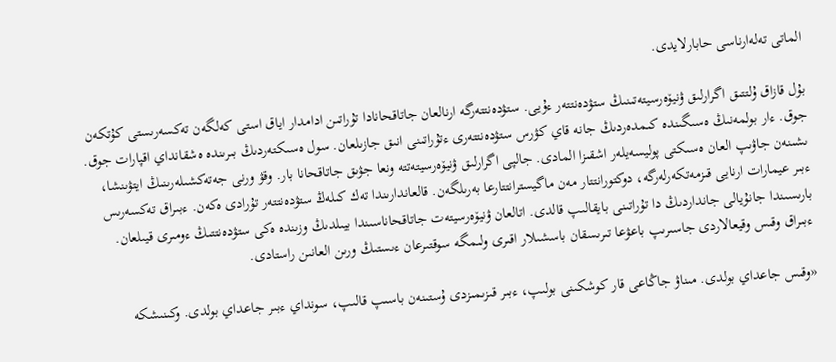الماتى تەلەارناسى حابارلايدى.

بۇل قازاق ۇلتتىق اگرارلىق ۋنيۆەرسيتەتىنىڭ ستۋدەنتتەر ءۇيى. ستۋدەنتتەرگە ارنالعان جاتاقحانادا تۇراتىن ادامدار اياق استى كەلگەن تەكسەرىستى كۇتكەن جوق. ءار بولمەنىڭ ەسىگىندە كىمدەردىڭ جانە قاي كۋرس ستۋدەنتتەرى ءتۇراتىنى انىق جازىلعان. سول ەسىكتەردىڭ بىرىندە ەشقانداي اقپارات جوق. ىشىنەن جاۋىپ العان ەسىكتى پوليسەيلەر اشقىزا المادى. جالپى اگرارلىق ۋنيۆەرسيتەتتە ونعا جۋىق جاتاقحانا بار. وقۋ ورنى جەتەكشىلەرىنىڭ ايتۋىنشا، ءبىر عيمارات ارنايى قىزمەتكەرلەرگە، دوكتورانتتار مەن ماگيسترانتتارعا بەرىلگەن. قالعاندارىندا تەك كىلەڭ ستۋدەنتتەر تۇرادى ەكەن. ءبىراق تەكسەرىس بارىسىندا جانۇيالى جانداردىڭ دا تۇراتىنى بايقالىپ قالدى. اتالعان ۋنيۆەرسيتەت جاتاقحاناسىندا بيىلدىڭ وزىندە ەكى ستۋدەنتتىڭ ءومىرى قيىلعان. ءبىراق وقىس وقيعالاردى جاسىرىپ باعۋعا تىرىسقان باسشىلار اقىرى ولىمگە سوقتىرعان ءىستىڭ ورىن العانىن راستادى.

«وقىس جاعداي بولدى. مىناۋ جاڭاعى قار كوشكىنى بولىپ، ءبىر قىزىمىزدى ۇستىنەن باسىپ قالىپ، سونداي ءبىر جاعداي بولدى. وكىنىشكە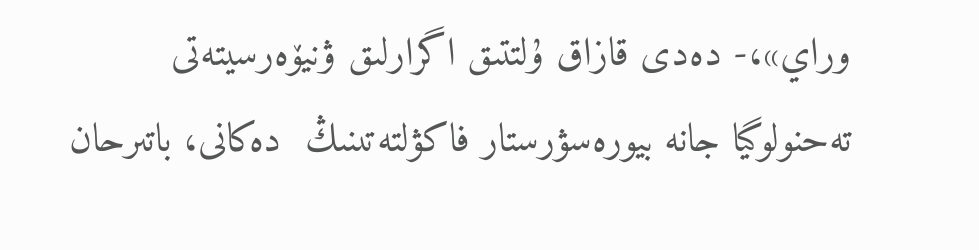وراي»،- دەدى قازاق ۇلتتىق اگرارلىق ۋنيۆەرسيتەتى تەحنولوگيا جانە بيورەسۋرستار فاكۋلتەتىنىڭ  دەكانى، باتىرحان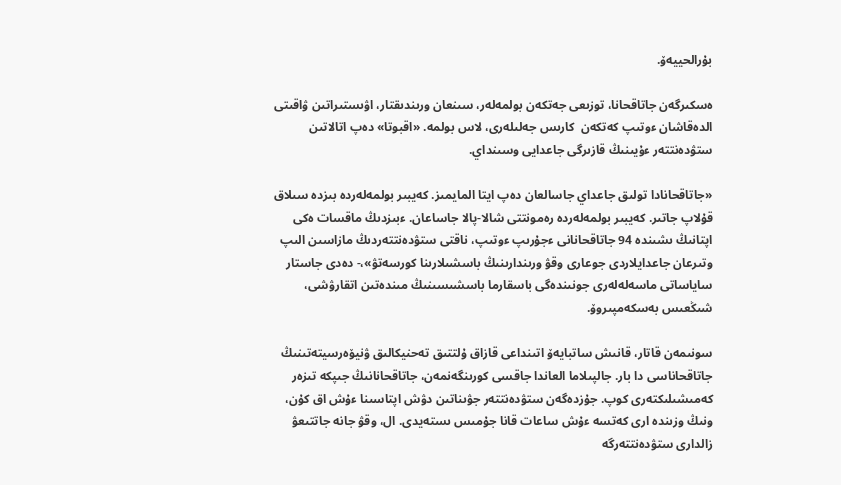بۇرالحييەۆ.

ەسكىرگەن جاتاقحانا، توزىعى جەتكەن بولمەلەر، سىنعان ورىندىقتار، اۋىستىراتىن ۋاقىتى الدەقاشان ءوتىپ كەتكەن  كارىس جەلىلەرى، لاس بولمە. «اقبوتا» دەپ اتالاتىن ستۋدەنتتەر ءۇيىنىڭ قازىرگى جاعدايى وسىنداي.

«جاتاقحانادا تولىق جاعداي جاسالعان دەپ ايتا المايمىز. كەيبىر بولمەلەردە بىزدە سىلاق قۇلاپ جاتىر. كەيبىر بولمەلەردە رەمونتتى شالا-پالا جاساعان. ءبىزدىڭ ماقسات ەكى اپتانىڭ ىشىندە 94 جاتاقحانانى ءجۇرىپ ءوتىپ، ناقتى ستۋدەنتتەردىڭ مازاسىن الىپ وتىرعان جاعدايلاردى جوعارى وقۋ ورىندارىنىڭ باسشىلارىنا كورسەتۋ»،- دەدى جاستار ساياساتى ماسەلەلەرى جونىندەگى باسقارما باسشىسىنىڭ مىندەتىن اتقارۋشى، شىڭعىس بەسكەمپىروۆ.

سونىمەن قاتار، قانىش ساتبايەۆ اتىنداعى قازاق ۇلتتىق تەحنيكالىق ۋنيۆەرسيتەتىنىڭ جاتاقحاناسى دا بار. جالپىلاما العاندا جاقسى كورىنگەنمەن، جاتاقحانانىڭ جىپكە تىزەر كەمىشىلىكتەرى كوپ. جۇزدەگەن ستۋدەنتتەر جۋىناتىن دۋش اپتاسىنا ءۇش اق كۇن، ونىڭ وزىندە ارى كەتسە ءۇش ساعات قانا جۇمىس ىستەيدى. ال، وقۋ جانە جاتتىعۋ زالدارى ستۋدەنتتەرگە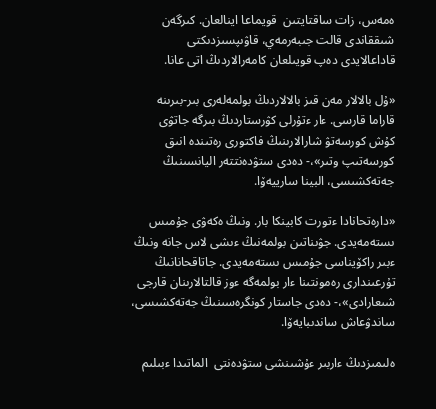ەمەس، زات ساقتايتىن  قويماعا اينالعان. كىرگەن شىققاندى قالت جىبەرمەي، قاۋىپسىزدىكتى قاداعالايدى دەپ قويىلعان كامەرالاردىڭ اتى عانا.

«ۇل بالالار مەن قىز بالالاردىڭ بولمەلەرى بىر-بىرىنە قاراما قارسى. ءار ءتۇرلى كۋرستاردىڭ بىرگە جاتۋى كۇش كورسەتۋ شارالارىنىڭ فاكتورى رەتىندە انىق كورسەتىپ وتىر»،- دەدى ستۋدەنتتەر اليانسىنىڭ  جەتەكشىسى، البينا سارييەۆا.

«دارەتحانادا ءتورت كابينكا بار. ونىڭ ەكەۋى جۇمىس ىستەمەيدى. جۋىناتىن بولمەنىڭ ءىشى لاس جانە ونىڭ ءبىر راكۆيناسى جۇمىس ىستەمەيدى. جاتاقحانانىڭ تۇرعىندارى رەمونتىنا ءار بولمەگە ءوز قالتالارىنان قارجى شىعارادى»،- دەدى جاستار كونگرەسىنىڭ جەتەكشىسى، ساندۋعاش ساندىبايەۆا.

ەلىمىزدىڭ ءاربىر ءۇشىنشى ستۋدەنتى  الماتىدا ءبىلىم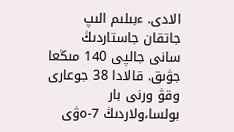الادى. ءبىلىم الىپ جاتقان جاستاردىڭ سانى جالپى 140 مىڭعا جۋىق. قالادا 38 جوعارى وقۋ ورنى بار بولسا،ولاردىڭ 7-ەۋى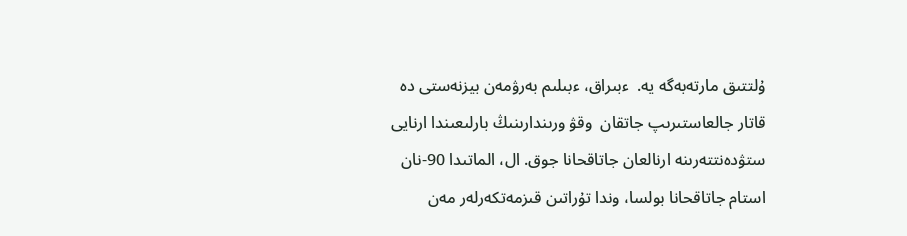ۇلتتىق مارتەبەگە يە.  ءبىراق، ءبىلىم بەرۋمەن بيزنەستى دە قاتار جالعاستىرىپ جاتقان  وقۋ ورىندارىنىڭ بارلىعىندا ارنايى ستۋدەنتتەرىنە ارنالعان جاتاقحانا جوق. ال، الماتىدا 90-نان استام جاتاقحانا بولسا، وندا تۇراتىن قىزمەتكەرلەر مەن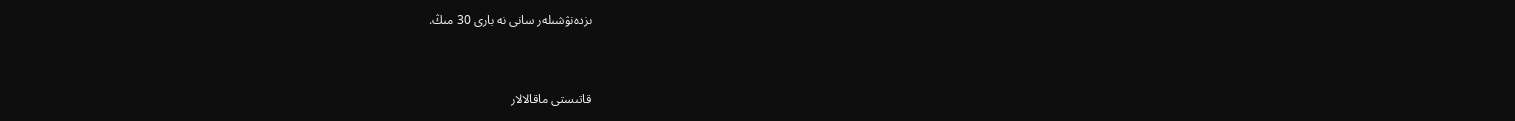ىزدەنۋشىلەر سانى نە بارى 30 مىڭ.



قاتىستى ماقالالار